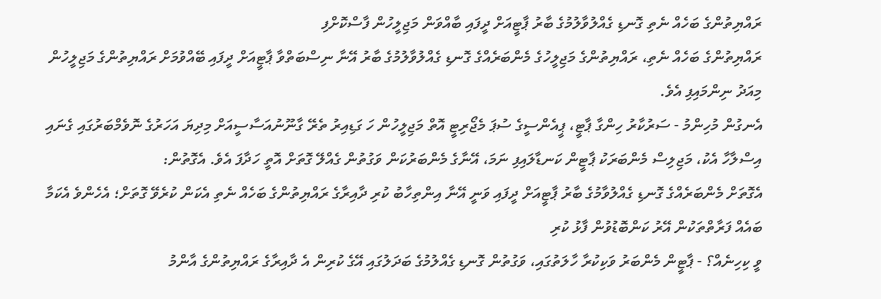ރައްޔިތުންގެ ބަހެއް ނެތި ގޮނޑި ގެއްލުވާލުމުގެ ބާރު ޕާޓީއަށް ދީފައި ބާއްވަން މަޖިލީހުން ފާސްކޮށްފި
ރައްޔިތުންގެ ބަހެއް ނެތި، ރައްޔިތުންގެ މަޖިލީހުގެ މެންބަރެއްގެ ގޮނޑި ގެއްލުވާލުމުގެ ބާރު އޭނާ ނިސްބަތްވާ ޕާޓީއަށް ދީފައި ބޭއްވުމަށް ރައްޔިތުންގެ މަޖިލީހުން މިއަދު ނިންމައިފި އެވެ.
އެނގުން މުހިންމު - ސަރުކާރު ހިންގާ ޕާޓީ، ޕީއެންސީގެ ސުޕަ މެޖޯރިޓީ އޮތް މަޖިލީހުން ހަ ގަޑިއިރު ތެރޭ ގާނޫނުއަސާސީއަށް މިދިޔަ އަހަރުގެ ނޮވެމްބަރުގައި ގެނައި އިސްލާހާ އެކު، މަޖިލިސް މެންބަރަކު ޕާޓީން ކަނޑާލައިފި ނަމަ، އޭނާގެ މެންބަރުކަން ވަގުތުން ގެއްލޭ ގޮތަށް އޮތީ ހަދާފަ އެވެ. އެގޮތުން:
އެގޮތަށް މެންބަރެއްގެ ގޮނޑި ގެއްލުވާމުގެ ބާރު ޕާޓީއަށް ދީފައި ވަނީ އޭނާ އިންތިހާބު ކުރި ދާއިރާގެ ރައްޔިތުންގެ ބަހެއް ނެތި އެކަން ކުރެވޭ ގޮތަށް؛ އެހެންވެ އެކަމާ ބައެއް ފަރާތްތަކުން އޭރު ކަންބޮޑުވުން ފާޅު ކުރި
ވީ ކިހިނެއް؟ - ޕާޓީން މެންބަރު ވަކިކުރާ ހާލަތުގައި، ވަގުތުން ގޮނޑި ގެއްލުމުގެ ބަދަލުގައި އޭގެ ކުރިން އެ ދާއިރާގެ ރައްޔިތުންގެ އާންމު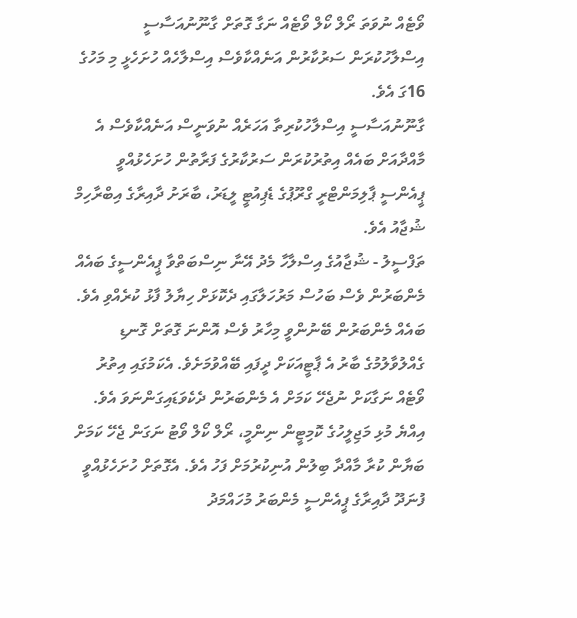ވޯޓެއް ނުވަތަ ރޯލް ކޯލް ވޯޓެއް ނަގާ ގޮތަށް ގާނޫނުއަސާސީ އިސްލާހުކުރަން ސަރުކާރުން އަނެއްކާވެސް އިސްލާހެއް ހުށަހެޅީ މި މަހުގެ 16ގަ އެވެ.
ގާނޫނުއަސާސީ އިސްލާހުކުރިތާ އަހަރެއް ނުވަނީސް އަނެއްކާވެސް އެ މާއްދާއަށް ބައެއް އިތުރުކުރަން ސަރުކާރުގެ ފަރާތުން ހުށަހެޅުއްވީ ޕީއެންސީ ޕާލިމަންޓްރީ ގްރޫޕުގެ ޑެޕިއުޓީ ލީޑަރު، ބާރަށު ދާއިރާގެ އިބްރާހިމް ޝުޖާއު އެވެ.
ތަފްސީލު - ޝުޖާއުގެ އިސްލާހާ މެދު އޭނާ ނިސްބަތްވާ ޕީއެންސީގެ ބައެއް މެންބަރުން ވެސް ބަހުސް މަރުހަލާގައި ދެކޮޅަށް ހިޔާލު ފާޅު ކުރެއްވި އެވެ. ބައެއް މެންބަރުން ބޭނުންވީ މިހާރު ވެސް އޮންނަ ގޮތަށް ގޮނޑި ގެއްލުވާލުމުގެ ބާރު އެ ޕާޓީއަކަށް ދީފައި ބޭއްވުމަށެވެ. އެކަމުގައި އިތުރު ވޯޓެއް ނަގާކަށް ނުޖެހޭ ކަމަށް އެ މެންބަރުން ދެކެވަޑައިގަންނަވަ އެވެ.
އިއްޔެ މުޅި މަޖިލީހުގެ ކޮމިޓީން ނިންމީ، ރޯލް ކޯލް ވޯޓު ނަގަން ޖެހޭ ކަމަށް ބަޔާން ކުރާ މާއްދާ ބިލުން އުނިކުރުމަށް ފަހު އެވެ. އެގޮތަށް ހުށަހެޅުއްވީ ފުނަދޫ ދާއިރާގެ ޕީއެންސީ މެންބަރު މުހައްމަދު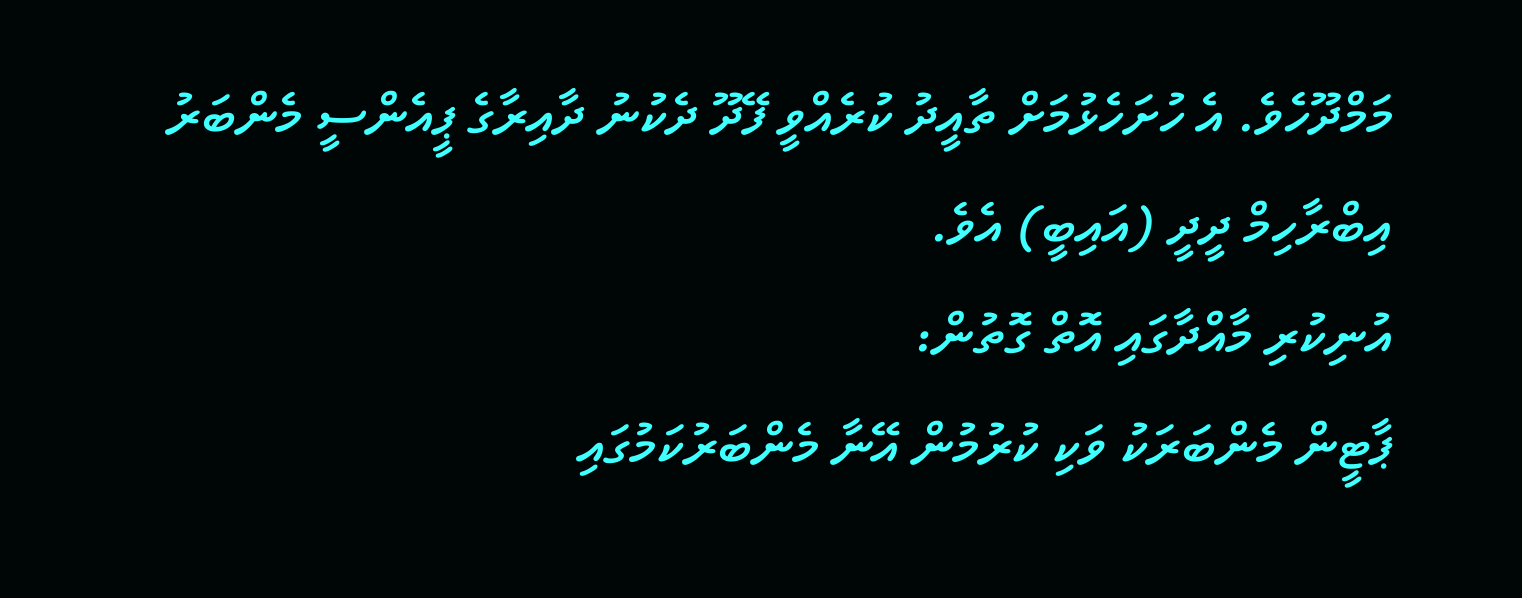މަމްދޫހެވެ. އެ ހުށަހެޅުމަށް ތާއީދު ކުރެއްވީ ފޭދޫ ދެކުނު ދާއިރާގެ ޕީއެންސީ މެންބަރު އިބްރާހިމް ދީދީ (އައިބީ) އެވެ.
އުނިކުރި މާއްދާގައި އޮތް ގޮތުން:
ޕާޓީން މެންބަރަކު ވަކި ކުރުމުން އޭނާ މެންބަރުކަމުގައި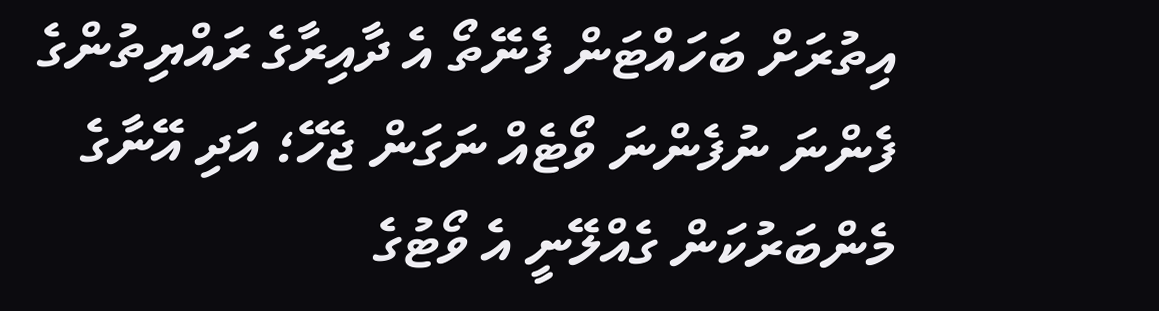އިތުރަށް ބަހައްޓަން ފެނޭތޯ އެ ދާއިރާގެ ރައްޔިތުންގެ ފެންނަ ނުފެންނަ ވޯޓެއް ނަގަން ޖެހޭ؛ އަދި އޭނާގެ މެންބަރުކަން ގެއްލޭނީ އެ ވޯޓުގެ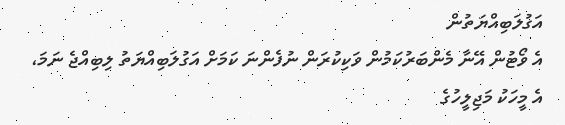އަގުލަބިއްޔަތުން
އެ ވޯޓުން އޭނާ މެންބަރުކަމުން ވަކިކުރަން ނުފެންނަ ކަމަށް އަގުލަބިއްޔަތު ލިބިއްޖެ ނަމަ، އެ މީހަކު މަޖިލީހުގެ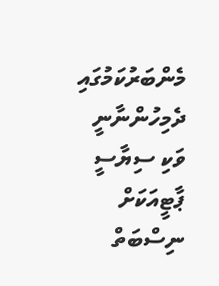މެންބަރުކަމުގައި ދެމިހުންނާނީ ވަކި ސިޔާސީ ޕާޓީއަކަށް ނިސްބަތް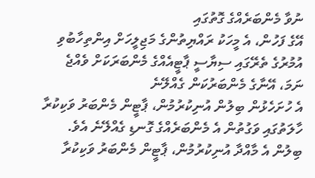ނުވާ މެންބަރެއްގެ ގޮތުގައި
އޭގެ ފަހުން، އެ މީހަކު ރައްޔިތުންގެ މަޖިލީހަށް އިންތިހާބުވި އުމުރުގެ ތެރޭގައި ސިޔާސީ ޕާޓީއެއްގެ މެންބަރަކަށް ވެއްޖެ ނަމަ، އޭނާގެ މެންބަރުކަން ގެއްލޭނެ
އެ ހުށަހެޅުން ބިލުން އުނިކުރުމުން، ޕާޓީން މެންބަރު ވަކިކުރާ ހާލަތުގައި ވަގުތުން އެ މެންބަރެއްގެ ގޮނޑި ގެއްލޭނެ އެވެ.
ބިލުން އެ މާއްދާ އުނިކުރުމުން، ޕާޓީން މެންބަރު ވަކިކުރާ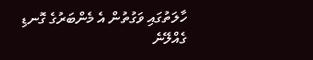ހާލަތުގައި ވަގުތުން އެ މެންބަރުގެ ގޮނޑި ގެއްލޭނެ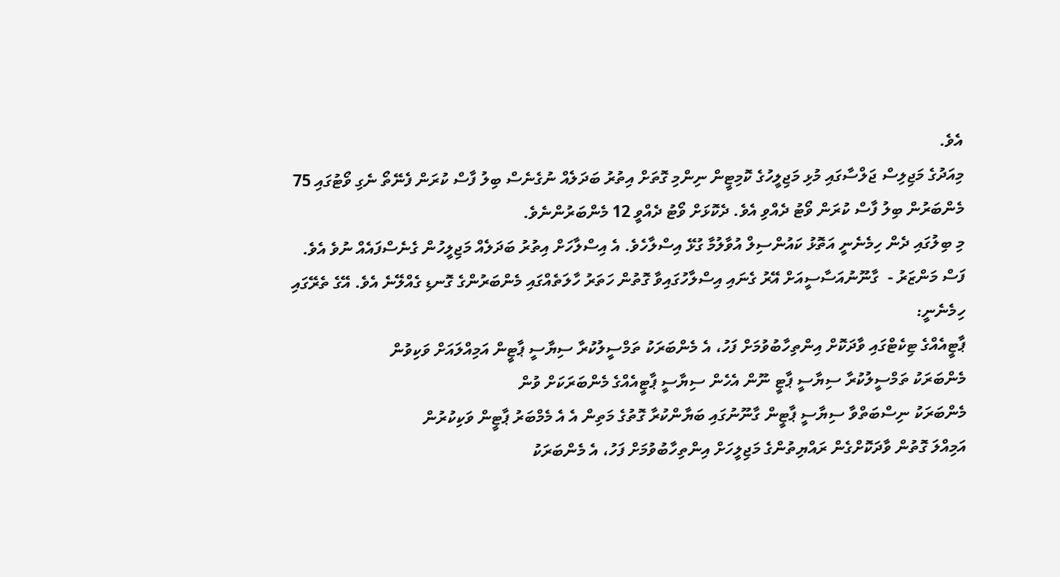އެވެ.
މިއަދުގެ މަޖިލިސް ޖަލްސާގައި މުޅި މަޖިލީހުގެ ކޮމިޓީން ނިންމި ގޮތަށް އިތުރު ބަދަލެއް ނުގެނެސް ބިލު ފާސް ކުރަން ފެނޭތޯ ނެގި ވޯޓުގައި 75 މެންބަރުން ބިލު ފާސް ކުރަން ވޯޓު ދެއްވި އެވެ. ދެކޮޅަށް ވޯޓު ދެއްވީ 12 މެންބަރުންނެވެ.
މި ބިލުގައި ދެން ހިމެނެނީ އަތޮޅު ކައުންސިލް އުވާލުމާ ގުޅޭ އިސްލާހެވެ. އެ އިސްލާހަށް އިތުރު ބަދަލެއް މަޖިލީހުން ގެނެސްފައެއް ނުވެ އެވެ.
ފަސް މަންޒަރު -  ގާނޫނުއަސާސީއަށް އޭރު ގެނައި އިސްލާހުގައިވާ ގޮތުން ހަތަރު ހާލަތެއްގައި މެންބަރުންގެ ގޮނޑި ގެއްލޭނެ އެވެ. އޭގެ ތެރޭގައި ހިމެނެނީ:
ޕާޓީއެއްގެ ޓިކެޓްގައި ވާދަކޮށް އިންތިހާބުވުމަށް ފަހު، އެ މެންބަރަކު ތަމްސީލުކުރާ ސިޔާސީ ޕާޓީން އަމިއްލައަށް ވަކިވުން
މެންބަރަކު ތަމްސީލުކުރާ ސިޔާސީ ޕާޓީ ނޫން އެހެން ސިޔާސީ ޕާޓީއެއްގެ މެންބަރަކަށް ވުން
މެންބަރަކު ނިސްބަތްވާ ސިޔާސީ ޕާޓީން ގާނޫނުގައި ބަޔާންކުރާ ގޮތުގެ މަތިން އެ އެ މެމްބަރު ޕާޓީން ވަކިކުރުން
އަމިއްލަ ގޮތުން ވާދަކޮށްގެން ރައްޔިތުންގެ މަޖިލީހަށް އިންތިހާބުވުމަށް ފަހު، އެ މެންބަރަކު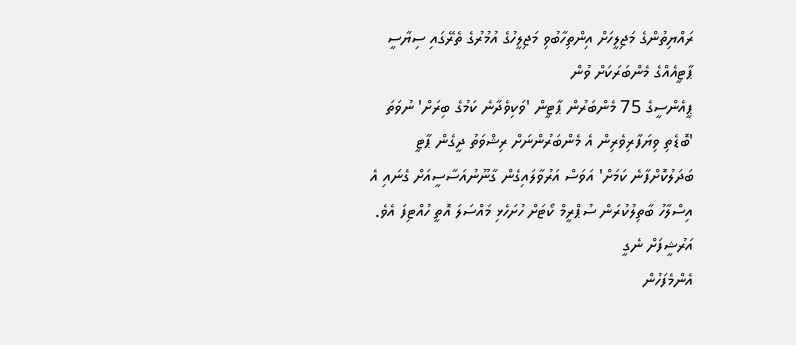ރައްޔިތުންގެ މަޖިލީހަށް އިންތިހާބުވި މަޖިލީހުގެ އުމުރުގެ ތެރޭގައި ސިޔާސީ ޕާޓީއެއްގެ މެންބަރަކަށް ވުން
ޕީއެންސީގެ 75 މެންބަރުން ޕާޓީން 'ވަކިވެދާނެ ކަމުގެ ބިރަށް' ނުވަތަ 'ބޮޑެތި ވިޔަފާރިވެރިން އެ މެންބަރުންނަށް ރިޝްވަތު ދީގެން ޕާޓީ ބަދަލުކޮށްފާނެ ކަމަށް' އަވަސް އަރުވާލައިގެން ގާނޫނުއަސާސީއަށް ގެނައި އެ އިސްލާހު ބާތިލުކުރަން ސުޕްރީމް ކޯޓަށް ހުށަހެޅި މައްސަލަ އޮތީ ހުއްޓިފަ އެވެ.
އަރުޝީފަށް ނެގީ
އެންމެފަހުން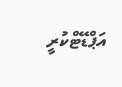އަޕްޑޭޓްކުރީ